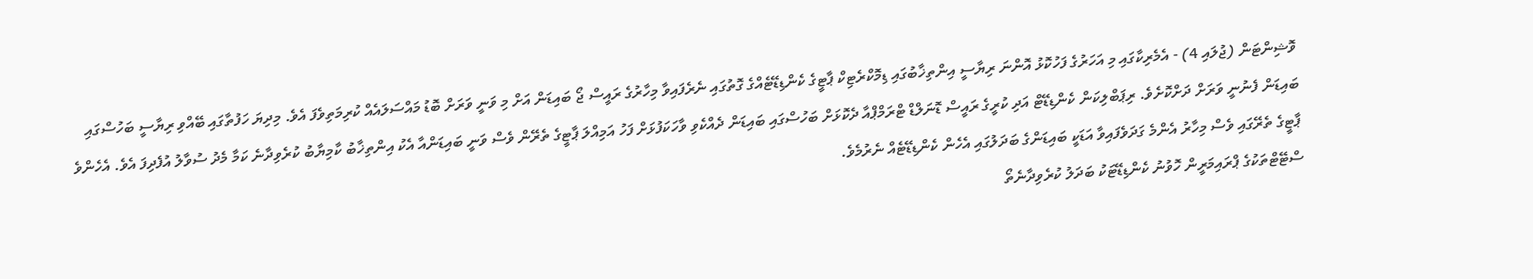ވޮޝިންޓަން (ޖުލައި 4) - އެމެރިކާގައި މި އަހަރުގެ ފަހުކޮޅު އޮންނަ ރިޔާސީ އިންތިޚާބުގައި ޑިމޮކްރެޓިކް ޕާޓީގެ ކެންޑިޑޭޓެއްގެ ގޮތުގައި ނެރެފައިވާ މިހާރުގެ ރައީސް ޖޯ ބައިޑަން އަށް މި ވަނީ ވަރަށް ބޮޑު މައްސަލައެއް ކުރިމަތިވެފަ އެވެ. މިދިޔަ ހަފުތާގައި ބޭއްވި ރިޔާސީ ބަހުސްގައި ބައިޑަން ފެނުނީ ވަރަށް ދަށްކޮށެވެ. ރިޕަބްލިކަން ކެންޑިޑޭޓް އަދި ކުރީގެ ރައީސް ޑޮނަލްޑް ޓްރަމްޕްއާ ދެކޮޅަށް ބަހުސްގައި ބައިޑަން ދެއްކެވި ވާހަކަފުޅަށް ފަހު އަމިއްލަ ޕާޓީގެ ތެރޭން ވެސް ވަނީ ބައިޑަންއާ އެކު އިންތިޚާބު ކާމިޔާބު ކުރެވިދާނެ ކަމާ މެދު ސުވާލު އުފެދިފަ އެވެ. އެހެންވެ ޕާޓީގެ ތެރޭގައި ވެސް މިހާރު އެންމެ ގަދަވެފައިވާ އަޑަކީ ބައިޑަންގެ ބަދަލުގައި އެހެން ކެންޑިޑޭޓެއް ނެރުމެވެ.
ސްޓޭޓްތަކުގެ ޕްރައިމަރީން ހޮވުނު ކެންޑިޑޭޓަކު ބަދަލު ކުރެވިދާނެތޯ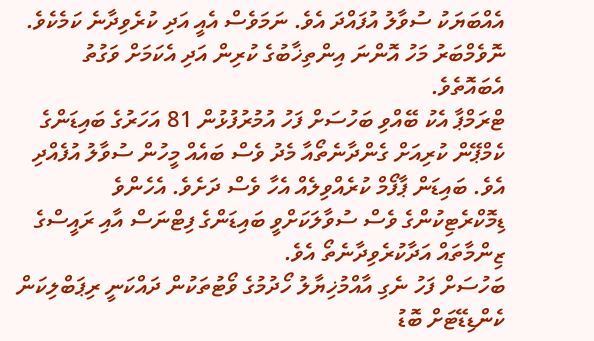އެއްބަޔަކު ސުވާލު އުފައްދަ އެވެ. ނަމަވެސް އެއީ އަދި ކުރެވިދާނެ ކަމެކެވެ. ނޮވެމްބަރު މަހު އޮންނަ އިންތިޚާބުގެ ކުރިން އަދި އެކަމަށް ވަގުތު އެބައޮތެވެ.
ޓްރަމްޕާ އެކު ބޭއްވި ބަހުސަށް ފަހު އުމުރުފުޅުން 81 އަހަރުގެ ބައިޑަންގެ ކެމްޕޭން ކުރިއަށް ގެންދާނެތޯއާ މެދު ވެސް ބައެއް މީހުން ސުވާލު އުފެއްދި އެވެ. ބައިޑަން ޕާފޯމް ކުރެއްވިލެއް އެހާ ވެސް ދަށެވެ. އެހެންވެ ޑިމޮކްރެޓިކުންގެ ވެސް ސުވާލަކަށްވީ ބައިޑަންގެ ފިޓްނަސް އާއި ރައީސްގެ ޒިންމާތައް އަދާކުރެވިދާނެތޯ އެވެ.
ބަހުސަށް ފަހު ނެގި އާއްމުޚިޔާލު ހޯދުމުގެ ވޯޓުތަކުން ދައްކަނީ ރިޕަބްލިކަން ކެންޑިޑޭޓަށް ބޮޑު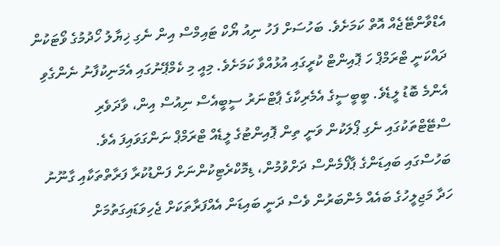އެޑްވާންޓޭޖެއް އޮތް ކަމަށެވެ. ބަހުސަށް ފަހު ނިއު ޔޯކް ޓައިމްސް އިން ނެގި ޚިޔާލު ހޯދުމުގެ ވޯޓަކުން ދައްކަނީ ޓްރަމްޕް ހަ ޕޮއިންޓް ކުރީގައި އުޅުއްވާ ކަމަށެވެ. މިއީ މި ކެމްޕޭނުގައި އެމަނިކުފާނު ނެންގެވި އެންމެ ބޮޑު ލީޑެވެ. ބީބީސީގެ އެމެރިކާގެ ޕާޓްނަރު ސީބީއެސް ނިއުސް އިން، ވާދަވެރި ސްޓޭޓްތަކުގައި ނެގި ޕޯލަކުން ވަނީ ތިން ޕޮއިންޓުގެ ލީޑެއް ޓްރަމްޕް ނަންގަވައިފަ އެވެ.
ބަހުސްގައި ބައިޑަންގެ ޕާފޯމެންސް ދަށްވުމުން، ޑިމޮކްރެޓިކުންނަށް ފަންޑުކުރާ ފަރާތްތަކާއި ގާނޫނު ހަދާ މަޖިލީހުގެ ބައެއް މެންބަރުން ވެސް ދަނީ ބައިޑަން އެއްފަރާތަކަށް ޖެހިވަޑައިގަތުމަށް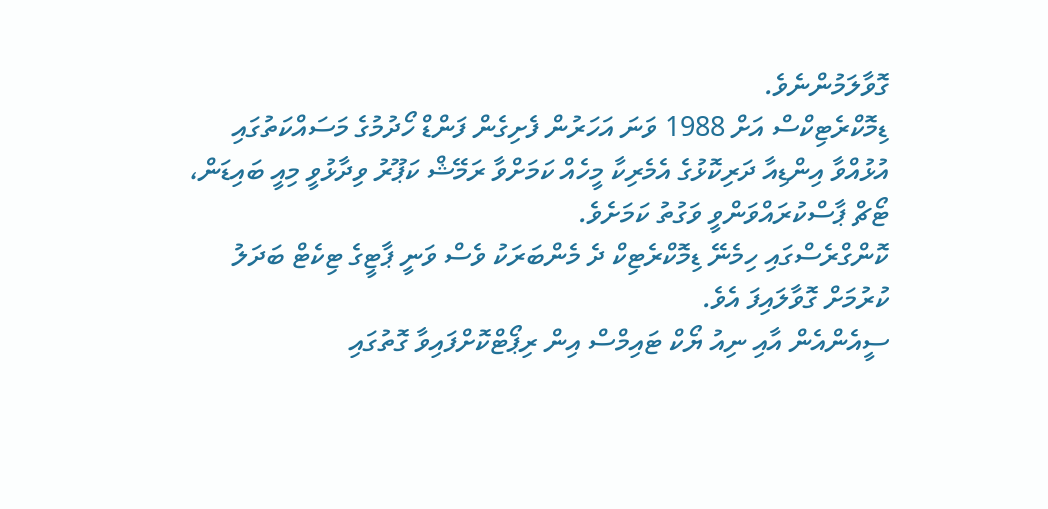ގޮވާލަމުންނެވެ.
ޑިމޮކްރެޓިކްސް އަށް 1988 ވަނަ އަހަރުން ފެށިގެން ފަންޑް ހޯދުމުގެ މަސައްކަތުގައި އުޅުއްވާ އިންޑިއާ ދަރިކޮޅުގެ އެމެރިކާ މީހެއް ކަމަށްވާ ރަމޭޝް ކަޕޫރު ވިދާޅުވީ މިއީ ބައިޑަން، ޓޯޗް ޕާސްކުރައްވަންވީ ވަގުތު ކަމަށެވެ.
ކޮންގްރެސްގައި ހިމެނޭ ޑިމޮކްރެޓިކް ދެ މެންބަރަކު ވެސް ވަނީ ޕާޓީގެ ޓިކެޓް ބަދަލު ކުރުމަށް ގޮވާލައިފަ އެވެ.
ސީއެންއެން އާއި ނިއު ޔޯކް ޓައިމްސް އިން ރިޕޯޓްކޮށްފައިވާ ގޮތުގައި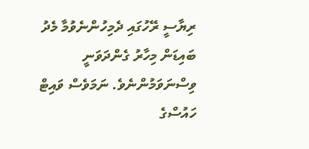ރިޔާސީ ރޭހުގައި ދެމިހުންނެވުމާ މެދު ބައިޑަން މިހާރު ގެންދަވަނީ ވިސްނަވަމުންނެވެ. ނަމަވެސް ވައިޓް ހައުސްގެ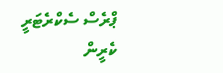ޕްރެސް ސެކްރެޓަރީ ކެރީން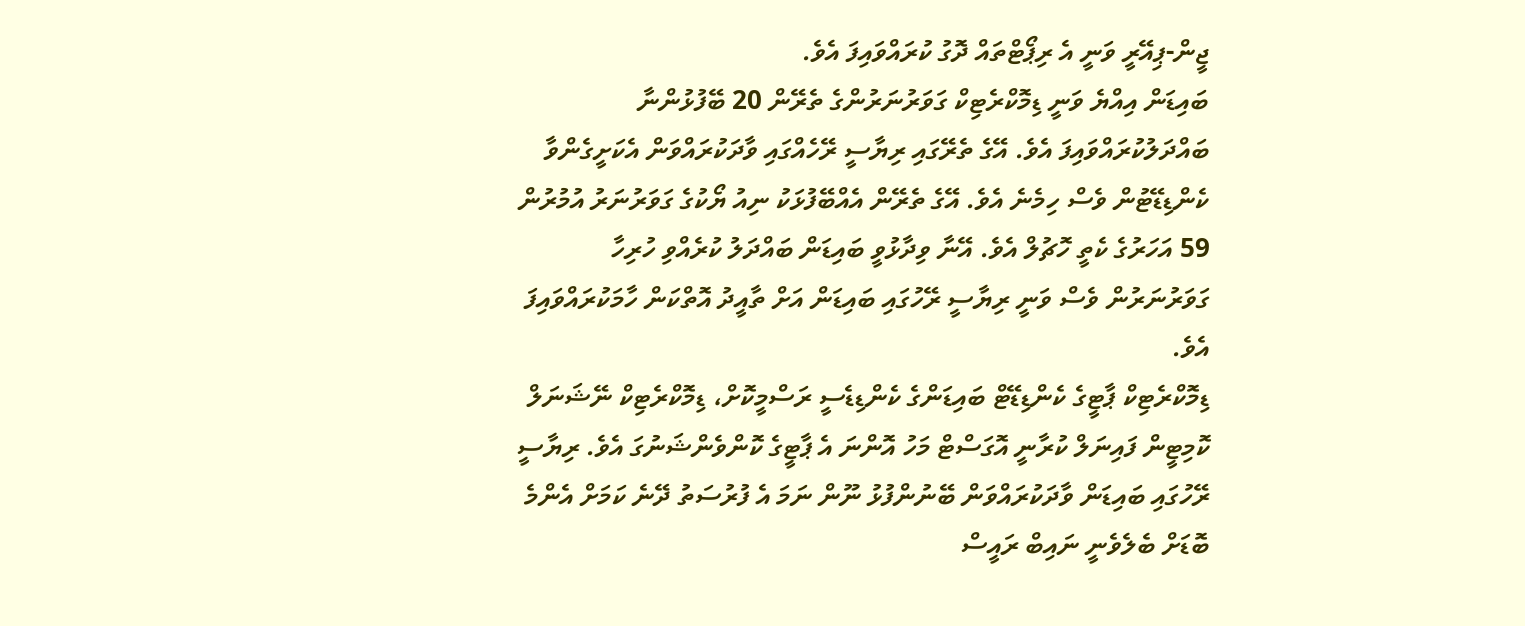ޖީން-ޕިއޭރީ ވަނީ އެ ރިޕޯޓްތައް ދޮގު ކުރައްވައިފަ އެވެ.
ބައިޑަން އިއްޔެ ވަނީ ޑިމޮކްރެޓިކް ގަވަރުނަރުންގެ ތެރޭން 20 ބޭފުޅުންނާ ބައްދަލުކުރައްވައިފަ އެވެ. އޭގެ ތެރޭގައި ރިޔާސީ ރޭހެއްގައި ވާދަކުރައްވަން އެކަށީގެންވާ ކެންޑިޑޭޓުން ވެސް ހިމެނެ އެވެ. އޭގެ ތެރޭން އެއްބޭފުޅަކު ނިއު ޔޯކުގެ ގަވަރުނަރު އުމުރުން 59 އަހަރުގެ ކެތީ ހޮޗުލް އެވެ. އޭނާ ވިދާޅުވީ ބައިޑަން ބައްދަލު ކުރެއްވި ހުރިހާ ގަވަރުނަރުން ވެސް ވަނީ ރިޔާސީ ރޭހުގައި ބައިޑަން އަށް ތާއީދު އޮތްކަން ހާމަކުރައްވައިފަ އެވެ.
ޑިމޮކްރެޓިކް ޕާޓީގެ ކެންޑިޑޭޓް ބައިޑަންގެ ކެންޑިޑެސީ ރަސްމީކޮށް، ޑިމޮކްރެޓިކް ނޭޝަނަލް ކޮމިޓީން ފައިނަލް ކުރާނީ އޮގަސްޓް މަހު އޮންނަ އެ ޕާޓީގެ ކޮންވެންޝަނުގަ އެވެ. ރިޔާސީ ރޭހުގައި ބައިޑަން ވާދަކުރައްވަން ބޭނުންފުޅު ނޫން ނަމަ އެ ފުރުސަތު ދޭނެ ކަމަށް އެންމެ ބޮޑަށް ބެލެވެނީ ނައިބް ރައީސް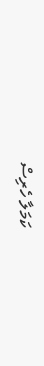ކަމަލާ ހެރިސް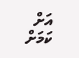އަށް ކަމަށް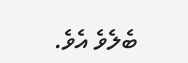ބެލެވެ އެވެ.